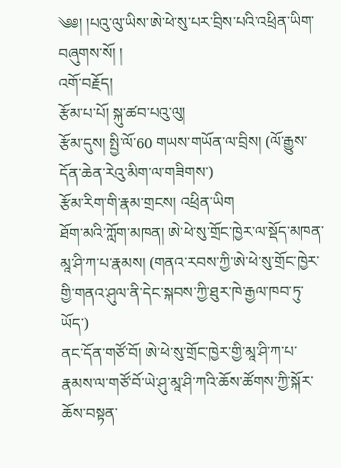༄༅། །པའུ་ལུ་ཡིས་ཨེ་ཕེ་སུ་པར་བྲིས་པའི་འཕྲིན་ཡིག་བཞུགས་སོ། །
འགོ་བརྗོད།
རྩོམ་པ་པོ། སྐུ་ཚབ་པའུ་ལུ།
རྩོམ་དུས། སྤྱི་ལོ་60 གཡས་གཡོན་ལ་བྲིས། (ལོ་རྒྱུས་དོན་ཆེན་རེའུ་མིག་ལ་གཟིགས་)
རྩོམ་རིག་གི་རྣམ་གྲངས། འཕྲིན་ཡིག
ཐོག་མའི་ཀློག་མཁན། ཨེ་ཕེ་སུ་གྲོང་ཁྱེར་ལ་སྡོད་མཁན་མཱ་ཤི་ཀ་པ་རྣམས། (གནའ་རབས་ཀྱི་ཨེ་ཕེ་སུ་གྲོང་ཁྱེར་གྱི་གནའ་ཤུལ་ནི་དེང་སྐབས་ཀྱི་ཐུར་ཁེ་རྒྱལ་ཁབ་ཏུ་ཡོད་)
ནང་དོན་གཙོ་བོ། ཨེ་ཕེ་སུ་གྲོང་ཁྱེར་གྱི་མཱ་ཤི་ཀ་པ་རྣམས་ལ་གཙོ་བོ་ཡེ་ཤུ་མཱ་ཤི་ཀའི་ཆོས་ཚོགས་ཀྱི་སྐོར་ཆོས་བསྟན་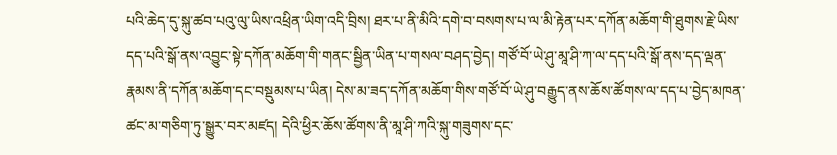པའི་ཆེད་དུ་སྐུ་ཚབ་པའུ་ལུ་ཡིས་འཕྲིན་ཡིག་འདི་བྲིས། ཐར་པ་ནི་མིའི་དགེ་བ་བསགས་པ་ལ་མི་རྟེན་པར་དཀོན་མཆོག་གི་ཐུགས་རྗེ་ཡིས་དད་པའི་སྒོ་ནས་འབྱུང་སྟེ་དཀོན་མཆོག་གི་གནང་སྦྱིན་ཡིན་པ་གསལ་བཤད་བྱེད། གཙོ་བོ་ཡེ་ཤུ་མཱ་ཤི་ཀ་ལ་དད་པའི་སྒོ་ནས་དད་ལྡན་རྣམས་ནི་དཀོན་མཆོག་དང་བསྡུམས་པ་ཡིན། དེས་མ་ཟད་དཀོན་མཆོག་གིས་གཙོ་བོ་ཡེ་ཤུ་བརྒྱུད་ནས་ཆོས་ཚོགས་ལ་དད་པ་བྱེད་མཁན་ཚང་མ་གཅིག་ཏུ་སྒྱུར་བར་མཛད། དེའི་ཕྱིར་ཆོས་ཚོགས་ནི་མཱ་ཤི་ཀའི་སྐུ་གཟུགས་དང་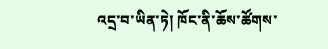འདྲ་བ་ཡིན་ཏེ། ཁོང་ནི་ཆོས་ཚོགས་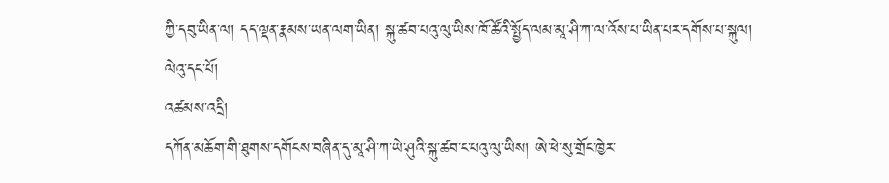ཀྱི་དབུ་ཡིན་ལ། དད་ལྡན་རྣམས་ཡན་ལག་ཡིན། སྐུ་ཚབ་པའུ་ལུ་ཡིས་ཁོ་ཚོའི་སྤྱོད་ལམ་མཱ་ཤི་ཀ་ལ་འོས་པ་ཡིན་པར་དགོས་པ་སྐུལ།
ལེའུ་དང་པོ།
འཚམས་འདྲི།
དཀོན་མཆོག་གི་ཐུགས་དགོངས་བཞིན་དུ་མཱ་ཤི་ཀ་ཡེ་ཤུའི་སྐུ་ཚབ་ང་པའུ་ལུ་ཡིས། ཨེ་ཕེ་སུ་གྲོང་ཁྱེར་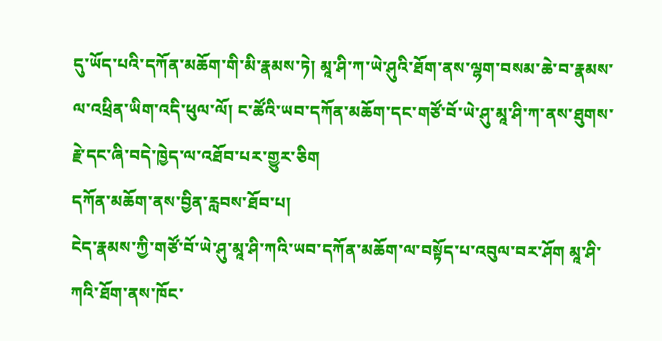དུ་ཡོད་པའི་དཀོན་མཆོག་གི་མི་རྣམས་ཏེ། མཱ་ཤི་ཀ་ཡེ་ཤུའི་ཐོག་ནས་ལྷག་བསམ་ཆེ་བ་རྣམས་ལ་འཕྲིན་ཡིག་འདི་ཕུལ་ལོ། ང་ཚོའི་ཡབ་དཀོན་མཆོག་དང་གཙོ་བོ་ཡེ་ཤུ་མཱ་ཤི་ཀ་ནས་ཐུགས་རྗེ་དང་ཞི་བདེ་ཁྱེད་ལ་འཐོབ་པར་གྱུར་ཅིག
དཀོན་མཆོག་ནས་བྱིན་རླབས་ཐོབ་པ།
ངེད་རྣམས་ཀྱི་གཙོ་བོ་ཡེ་ཤུ་མཱ་ཤི་ཀའི་ཡབ་དཀོན་མཆོག་ལ་བསྟོད་པ་འབུལ་བར་ཤོག མཱ་ཤི་ཀའི་ཐོག་ནས་ཁོང་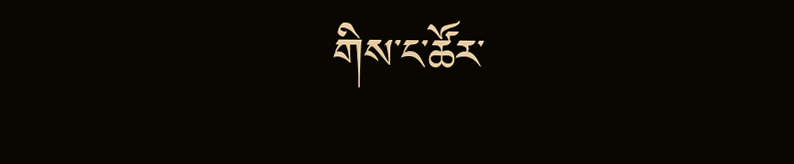གིས་ང་ཚོར་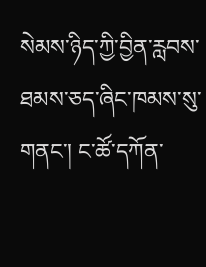སེམས་ཉིད་ཀྱི་བྱིན་རླབས་ཐམས་ཅད་ཞིང་ཁམས་སུ་གནང་། ང་ཚོ་དཀོན་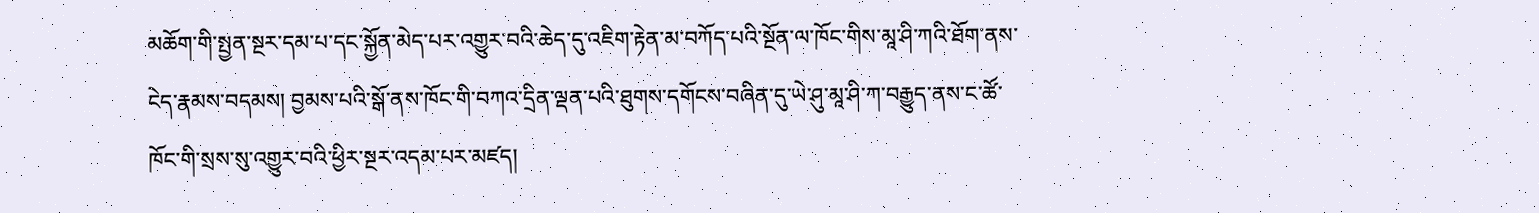མཆོག་གི་སྤྱན་སྔར་དམ་པ་དང་སྐྱོན་མེད་པར་འགྱུར་བའི་ཆེད་དུ་འཇིག་རྟེན་མ་བཀོད་པའི་སྔོན་ལ་ཁོང་གིས་མཱ་ཤི་ཀའི་ཐོག་ནས་ངེད་རྣམས་བདམས། བྱམས་པའི་སྒོ་ནས་ཁོང་གི་བཀའ་དྲིན་ལྡན་པའི་ཐུགས་དགོངས་བཞིན་དུ་ཡེ་ཤུ་མཱ་ཤི་ཀ་བརྒྱུད་ནས་ང་ཚོ་ཁོང་གི་སྲས་སུ་འགྱུར་བའི་ཕྱིར་སྔར་འདམ་པར་མཛད།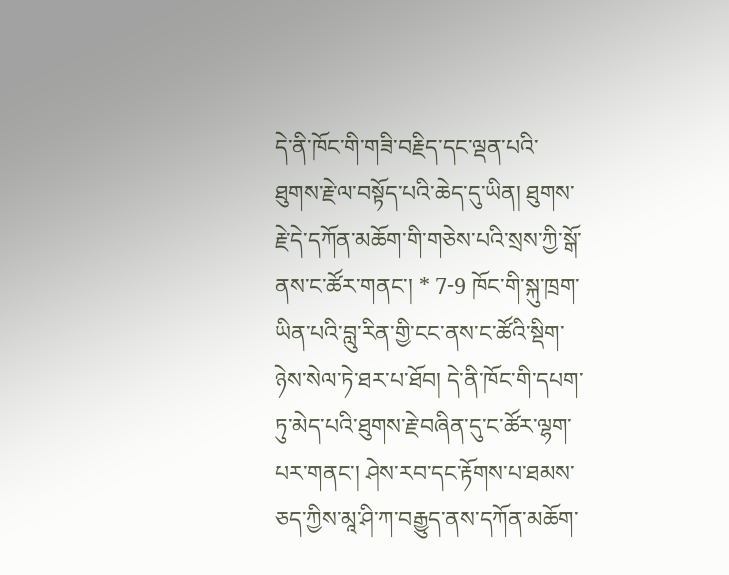དེ་ནི་ཁོང་གི་གཟི་བརྗིད་དང་ལྡན་པའི་ཐུགས་རྗེ་ལ་བསྟོད་པའི་ཆེད་དུ་ཡིན། ཐུགས་རྗེ་དེ་དཀོན་མཆོག་གི་གཅེས་པའི་སྲས་ཀྱི་སྒོ་ནས་ང་ཚོར་གནང་། * 7-9 ཁོང་གི་སྐུ་ཁྲག་ཡིན་པའི་བླུ་རིན་གྱི་ངང་ནས་ང་ཚོའི་སྡིག་ཉེས་སེལ་ཏེ་ཐར་པ་ཐོབ། དེ་ནི་ཁོང་གི་དཔག་ཏུ་མེད་པའི་ཐུགས་རྗེ་བཞིན་དུ་ང་ཚོར་ལྷག་པར་གནང་། ཤེས་རབ་དང་རྟོགས་པ་ཐམས་ཅད་ཀྱིས་མཱ་ཤི་ཀ་བརྒྱུད་ནས་དཀོན་མཆོག་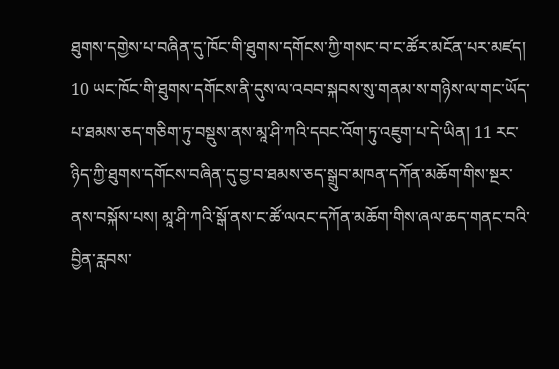ཐུགས་དགྱེས་པ་བཞིན་དུ་ཁོང་གི་ཐུགས་དགོངས་ཀྱི་གསང་བ་ང་ཚོར་མངོན་པར་མཛད། 10 ཡང་ཁོང་གི་ཐུགས་དགོངས་ནི་དུས་ལ་འབབ་སྐབས་སུ་གནམ་ས་གཉིས་ལ་གང་ཡོད་པ་ཐམས་ཅད་གཅིག་ཏུ་བསྡུས་ནས་མཱ་ཤི་ཀའི་དབང་འོག་ཏུ་འཇུག་པ་དེ་ཡིན། 11 རང་ཉིད་ཀྱི་ཐུགས་དགོངས་བཞིན་དུ་བྱ་བ་ཐམས་ཅད་སྒྲུབ་མཁན་དཀོན་མཆོག་གིས་སྔར་ནས་བསྐོས་པས། མཱ་ཤི་ཀའི་སྒོ་ནས་ང་ཚོ་ལའང་དཀོན་མཆོག་གིས་ཞལ་ཆད་གནང་བའི་བྱིན་རླབས་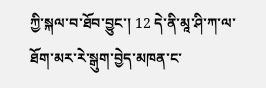ཀྱི་སྐལ་བ་ཐོབ་བྱུང་། 12 དེ་ནི་མཱ་ཤི་ཀ་ལ་ཐོག་མར་རེ་སྒུག་བྱེད་མཁན་ང་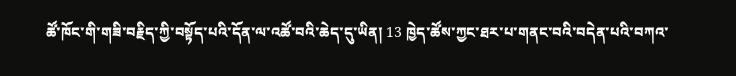ཚོ་ཁོང་གི་གཟི་བརྗིད་ཀྱི་བསྟོད་པའི་དོན་ལ་འཚོ་བའི་ཆེད་དུ་ཡིན། 13 ཁྱེད་ཚོས་ཀྱང་ཐར་པ་གནང་བའི་བདེན་པའི་བཀའ་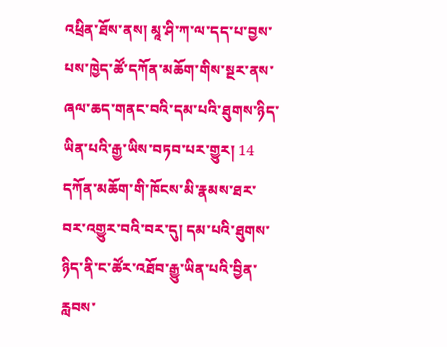འཕྲིན་ཐོས་ནས། མཱ་ཤི་ཀ་ལ་དད་པ་བྱས་པས་ཁྱེད་ཚོ་དཀོན་མཆོག་གིས་སྔར་ནས་ཞལ་ཆད་གནང་བའི་དམ་པའི་ཐུགས་ཉིད་ཡིན་པའི་རྒྱ་ཡིས་བཏབ་པར་གྱུར། 14 དཀོན་མཆོག་གི་ཁོངས་མི་རྣམས་ཐར་བར་འགྱུར་བའི་བར་དུ། དམ་པའི་ཐུགས་ཉིད་ནི་ང་ཚོར་འཐོབ་རྒྱུ་ཡིན་པའི་བྱིན་རླབས་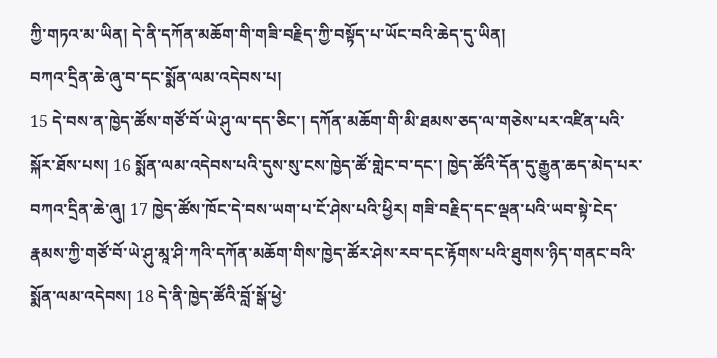ཀྱི་གཏའ་མ་ཡིན། དེ་ནི་དཀོན་མཆོག་གི་གཟི་བརྗིད་ཀྱི་བསྟོད་པ་ཡོང་བའི་ཆེད་དུ་ཡིན།
བཀའ་དྲིན་ཆེ་ཞུ་བ་དང་སྨོན་ལམ་འདེབས་པ།
15 དེ་བས་ན་ཁྱེད་ཚོས་གཙོ་བོ་ཡེ་ཤུ་ལ་དད་ཅིང་། དཀོན་མཆོག་གི་མི་ཐམས་ཅད་ལ་གཅེས་པར་འཛིན་པའི་སྐོར་ཐོས་པས། 16 སྨོན་ལམ་འདེབས་པའི་དུས་སུ་ངས་ཁྱེད་ཚོ་གླེང་བ་དང་། ཁྱེད་ཚོའི་དོན་དུ་རྒྱུན་ཆད་མེད་པར་བཀའ་དྲིན་ཆེ་ཞུ། 17 ཁྱེད་ཚོས་ཁོང་དེ་བས་ཡག་པ་ངོ་ཤེས་པའི་ཕྱིར། གཟི་བརྗིད་དང་ལྡན་པའི་ཡབ་སྟེ་ངེད་རྣམས་ཀྱི་གཙོ་བོ་ཡེ་ཤུ་མཱ་ཤི་ཀའི་དཀོན་མཆོག་གིས་ཁྱེད་ཚོར་ཤེས་རབ་དང་རྟོགས་པའི་ཐུགས་ཉིད་གནང་བའི་སྨོན་ལམ་འདེབས། 18 དེ་ནི་ཁྱེད་ཚོའི་བློ་སྒོ་ཕྱེ་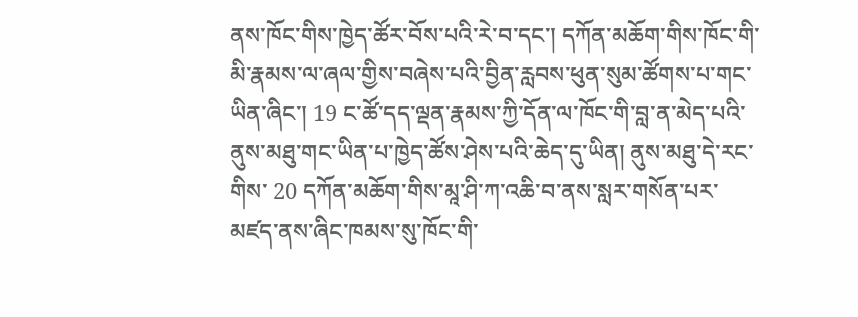ནས་ཁོང་གིས་ཁྱེད་ཚོར་བོས་པའི་རེ་བ་དང་། དཀོན་མཆོག་གིས་ཁོང་གི་མི་རྣམས་ལ་ཞལ་གྱིས་བཞེས་པའི་བྱིན་རླབས་ཕུན་སུམ་ཚོགས་པ་གང་ཡིན་ཞིང་། 19 ང་ཚོ་དད་ལྡན་རྣམས་ཀྱི་དོན་ལ་ཁོང་གི་བླ་ན་མེད་པའི་ནུས་མཐུ་གང་ཡིན་པ་ཁྱེད་ཚོས་ཤེས་པའི་ཆེད་དུ་ཡིན། ནུས་མཐུ་དེ་རང་གིས་ 20 དཀོན་མཆོག་གིས་མཱ་ཤི་ཀ་འཆི་བ་ནས་སླར་གསོན་པར་མཛད་ནས་ཞིང་ཁམས་སུ་ཁོང་གི་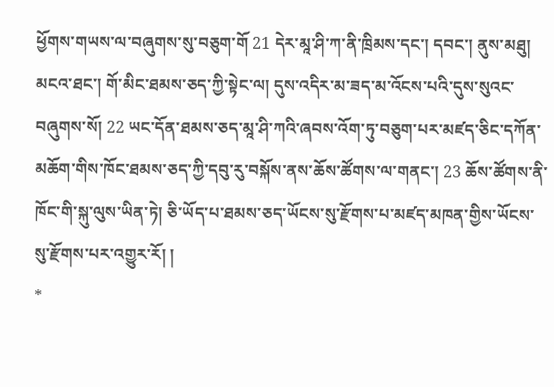ཕྱོགས་གཡས་ལ་བཞུགས་སུ་བཅུག་གོ 21 དེར་མཱ་ཤི་ཀ་ནི་ཁྲིམས་དང་། དབང་། ནུས་མཐུ། མངའ་ཐང་། གོ་མིང་ཐམས་ཅད་ཀྱི་སྟེང་ལ། དུས་འདིར་མ་ཟད་མ་འོངས་པའི་དུས་སུའང་བཞུགས་སོ། 22 ཡང་དོན་ཐམས་ཅད་མཱ་ཤི་ཀའི་ཞབས་འོག་ཏུ་བཅུག་པར་མཛད་ཅིང་དཀོན་མཆོག་གིས་ཁོང་ཐམས་ཅད་ཀྱི་དབུ་རུ་བསྐོས་ནས་ཆོས་ཚོགས་ལ་གནང་། 23 ཆོས་ཚོགས་ནི་ཁོང་གི་སྐུ་ལུས་ཡིན་ཏེ། ཅི་ཡོད་པ་ཐམས་ཅད་ཡོངས་སུ་རྫོགས་པ་མཛད་མཁན་གྱིས་ཡོངས་སུ་རྫོགས་པར་འགྱུར་རོ། །
*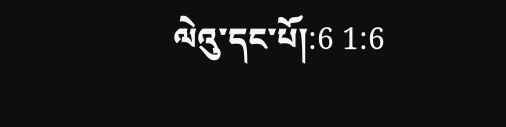ལེའུ་དང་པོ།:6 1:6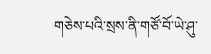གཅེས་པའི་སྲས་ནི་གཙོ་བོ་ཡེ་ཤུ་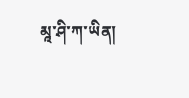མཱ་ཤི་ཀ་ཡིན།